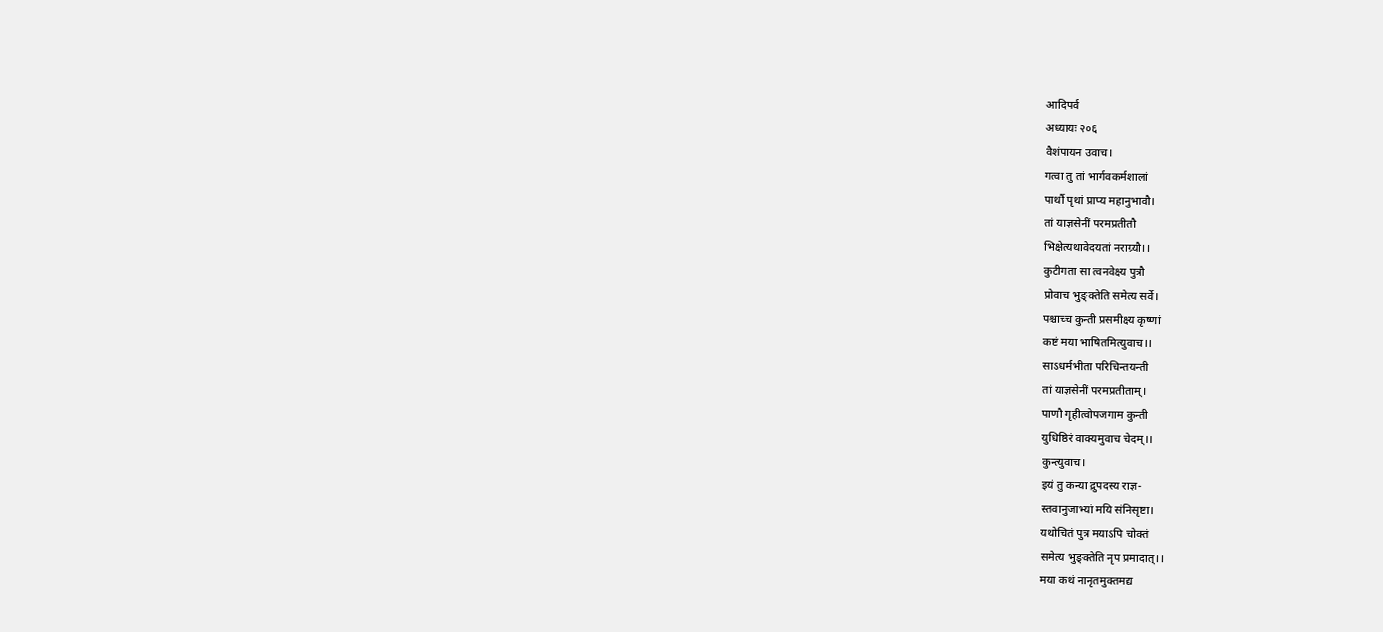आदिपर्व
अध्यायः २०६
वैशंपायन उवाच।
गत्वा तु तां भार्गवकर्मशालां
पार्थौ पृथां प्राप्य महानुभावौ।
तां याज्ञसेनीं परमप्रतीतौ
भिक्षेत्यथावेदयतां नराग्र्यौ।।
कुटीगता सा त्वनवेक्ष्य पुत्रौ
प्रोवाच भुङ्क्तेति समेत्य सर्वे।
पश्चाच्च कुन्ती प्रसमीक्ष्य कृष्णां
कष्टं मया भाषितमित्युवाच।।
साऽधर्मभीता परिचिन्तयन्ती
तां याज्ञसेनीं परमप्रतीताम्।
पाणौ गृहीत्वोपजगाम कुन्ती
युधिष्ठिरं वाक्यमुवाच चेदम्।।
कुन्त्युवाच।
इयं तु कन्या द्रुपदस्य राज्ञ-
स्तवानुजाभ्यां मयि संनिसृष्टा।
यथोचितं पुत्र मयाऽपि चोक्तं
समेत्य भुङ्क्तेति नृप प्रमादात्।।
मया कथं नानृतमुक्तमद्य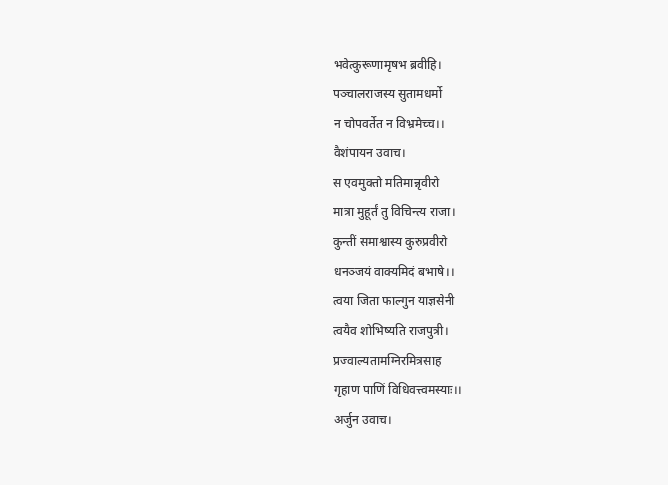भवेत्कुरूणामृषभ ब्रवीहि।
पञ्चालराजस्य सुतामधर्मो
न चोपवर्तेत न विभ्रमेच्च।।
वैशंपायन उवाच।
स एवमुक्तो मतिमान्नृवीरो
मात्रा मुहूर्तं तु विचिन्त्य राजा।
कुन्तीं समाश्वास्य कुरुप्रवीरो
धनञ्जयं वाक्यमिदं बभाषे।।
त्वया जिता फाल्गुन याज्ञसेनी
त्वयैव शोभिष्यति राजपुत्री।
प्रज्वाल्यतामग्निरमित्रसाह
गृहाण पाणिं विधिवत्त्वमस्याः।।
अर्जुन उवाच।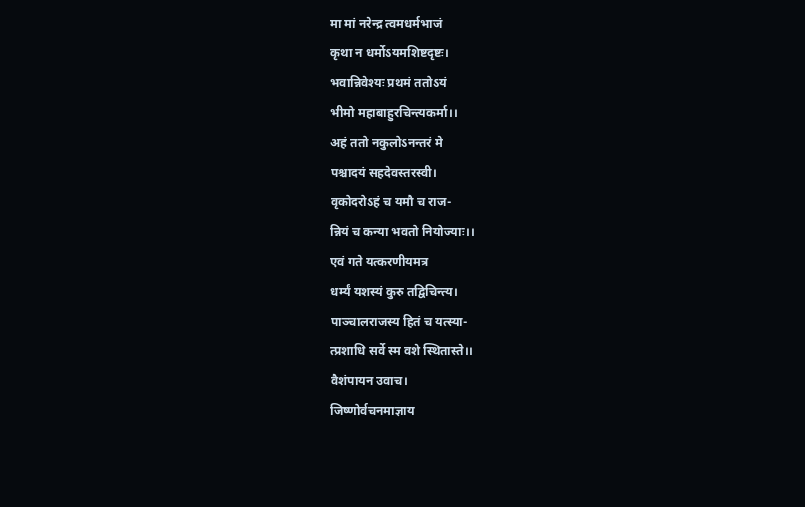मा मां नरेन्द्र त्वमधर्मभाजं
कृथा न धर्मोऽयमशिष्टदृष्टः।
भवान्निवेश्यः प्रथमं ततोऽयं
भीमो महाबाहुरचिन्त्यकर्मा।।
अहं ततो नकुलोऽनन्तरं मे
पश्चादयं सहदेवस्तरस्वी।
वृकोदरोऽहं च यमौ च राज-
न्नियं च कन्या भवतो नियोज्याः।।
एवं गते यत्करणीयमत्र
धर्म्यं यशस्यं कुरु तद्विचिन्त्य।
पाञ्चालराजस्य हितं च यत्स्या-
त्प्रशाधि सर्वे स्म वशे स्थितास्ते।।
वैशंपायन उवाच।
जिष्णोर्वचनमाज्ञाय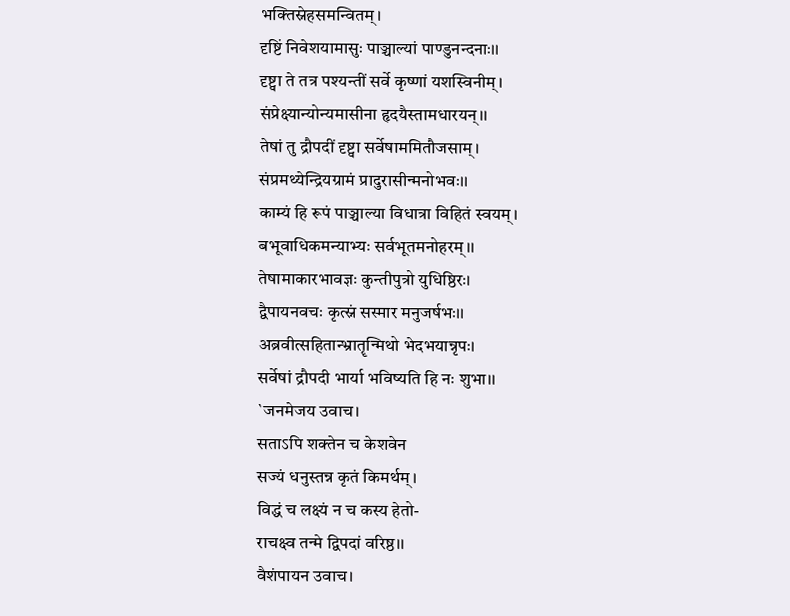भक्तिस्नेहसमन्वितम्।
दृष्टिं निवेशयामासुः पाञ्चाल्यां पाण्डुनन्दनाः।।
दृष्ट्वा ते तत्र पश्यन्तीं सर्वे कृष्णां यशस्विनीम्।
संप्रेक्ष्यान्योन्यमासीना हृदयैस्तामधारयन्।।
तेषां तु द्रौपदीं दृष्ट्वा सर्वेषाममितौजसाम्।
संप्रमथ्येन्द्रियग्रामं प्रादुरासीन्मनोभवः।।
काम्यं हि रूपं पाञ्चाल्या विधात्रा विहितं स्वयम्।
बभूवाधिकमन्याभ्यः सर्वभूतमनोहरम्।।
तेषामाकारभावज्ञः कुन्तीपुत्रो युधिष्ठिरः।
द्वैपायनवचः कृत्स्नं सस्मार मनुजर्षभः।।
अब्रवीत्सहितान्भ्रातॄन्मिथो भेदभयान्नृपः।
सर्वेषां द्रौपदी भार्या भविष्यति हि नः शुभा।।
`जनमेजय उवाच।
सताऽपि शक्तेन च केशवेन
सज्यं धनुस्तन्न कृतं किमर्थम्।
विद्धं च लक्ष्यं न च कस्य हेतो-
राचक्ष्व तन्मे द्विपदां वरिष्ठ।।
वैशंपायन उवाच।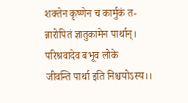शक्तेन कृष्णेन च कार्मुकं त-
न्नारोपितं ज्ञातुकामेन पार्थान्।
परिश्रवादेव बभूव लोके
जीवन्ति पार्था इति निश्चयोऽस्य।।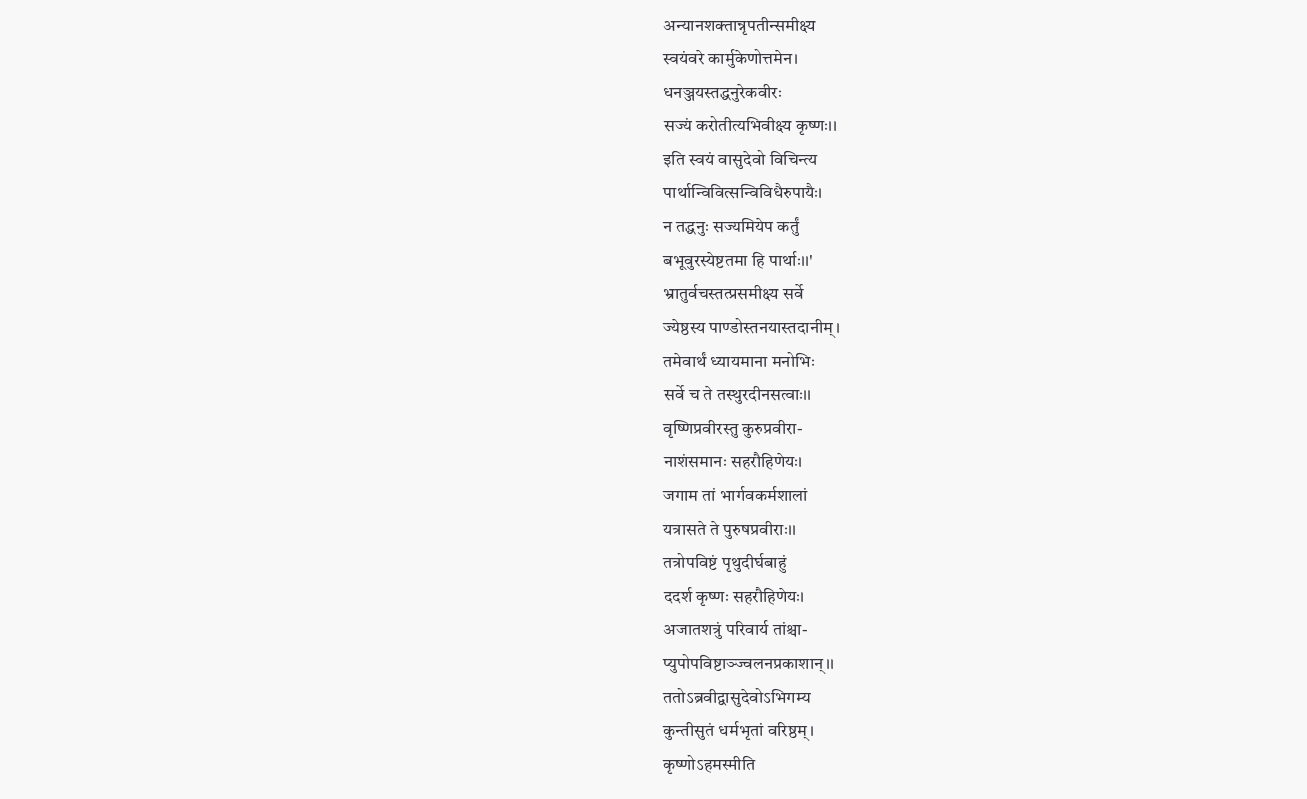अन्यानशक्तान्नृपतीन्समीक्ष्य
स्वयंवरे कार्मुकेणोत्तमेन।
धनञ्जयस्तद्धनुरेकवीरः
सज्यं करोतीत्यभिवीक्ष्य कृष्णः।।
इति स्वयं वासुदेवो विचिन्त्य
पार्थान्विवित्सन्विविधैरुपायैः।
न तद्धनुः सज्यमियेप कर्तुं
बभूवुरस्येष्टतमा हि पार्थाः।।'
भ्रातुर्वचस्तत्प्रसमीक्ष्य सर्वे
ज्येष्ठस्य पाण्डोस्तनयास्तदानीम्।
तमेवार्थं ध्यायमाना मनोभिः
सर्वे च ते तस्थुरदीनसत्वाः।।
वृष्णिप्रवीरस्तु कुरुप्रवीरा-
नाशंसमानः सहरौहिणेयः।
जगाम तां भार्गवकर्मशालां
यत्रासते ते पुरुषप्रवीराः।।
तत्रोपविष्टं पृथुदीर्घबाहुं
ददर्श कृष्णः सहरौहिणेयः।
अजातशत्रुं परिवार्य तांश्चा-
प्युपोपविष्टाञ्ज्वलनप्रकाशान्।।
ततोऽब्रवीद्वासुदेवोऽभिगम्य
कुन्तीसुतं धर्मभृतां वरिष्ठम्।
कृष्णोऽहमस्मीति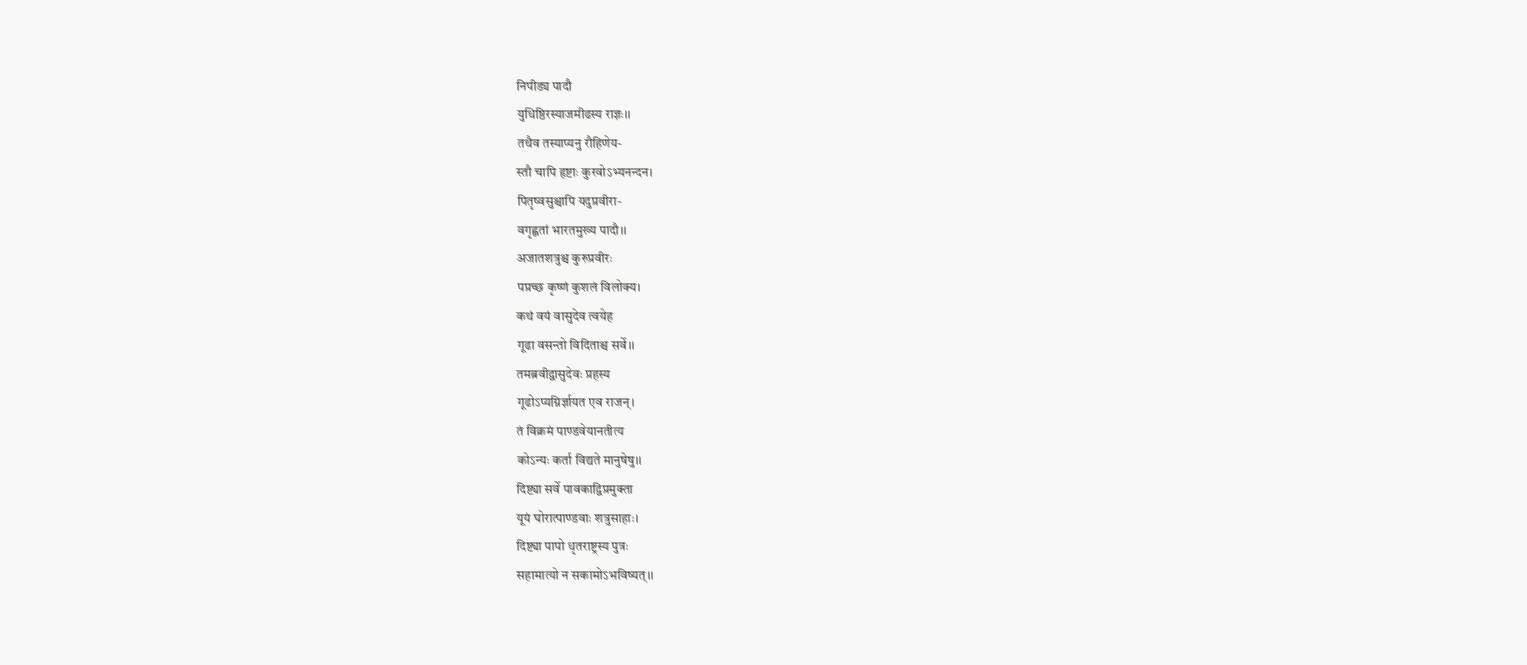निपीड्य पादौ
युधिष्ठिरस्याजमीढस्य राज्ञः।।
तथैव तस्याप्यनु रौहिणेय-
स्तौ चापि हृष्टाः कुरवोऽभ्यनन्दन।
पितृष्वसुश्चापि यदुप्रवीरा-
वगृह्णतां भारतमुख्य पादौ।।
अजातशत्रुश्च कुरुप्रवीरः
पप्रच्छ कृष्णं कुशलं विलोक्य।
कथं वयं वासुदेव त्वयेह
गूढा वसन्तो विदिताश्च सर्वे।।
तमब्रवीद्वासुदेवः प्रहस्य
गूढोऽप्यग्निर्ज्ञायत एव राजन्।
तं विक्रमं पाण्डवेयानतीत्य
कोऽन्यः कर्ता विद्यते मानुषेषु।।
दिष्ट्या सर्वे पावकाद्विप्रमुक्ता
यूयं घोरात्पाण्डवाः शत्रुसाहाः।
दिष्ट्या पापो धृतराष्ट्रस्य पुत्रः
सहामात्यो न सकामोऽभविष्यत्।।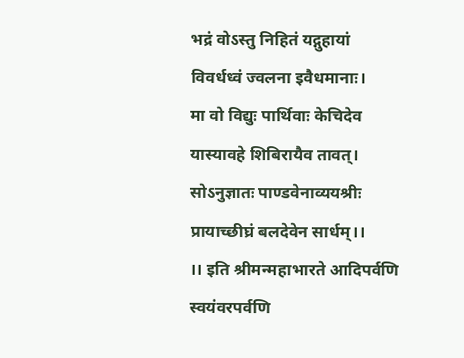भद्रं वोऽस्तु निहितं यद्गुहायां
विवर्धध्वं ज्वलना इवैधमानाः।
मा वो विद्युः पार्थिवाः केचिदेव
यास्यावहे शिबिरायैव तावत्।
सोऽनुज्ञातः पाण्डवेनाव्ययश्रीः
प्रायाच्छीघ्रं बलदेवेन सार्धम्।।
।। इति श्रीमन्महाभारते आदिपर्वणि
स्वयंवरपर्वणि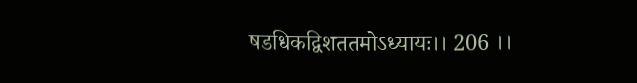षडधिकद्विशततमोऽध्यायः।। 206 ।।